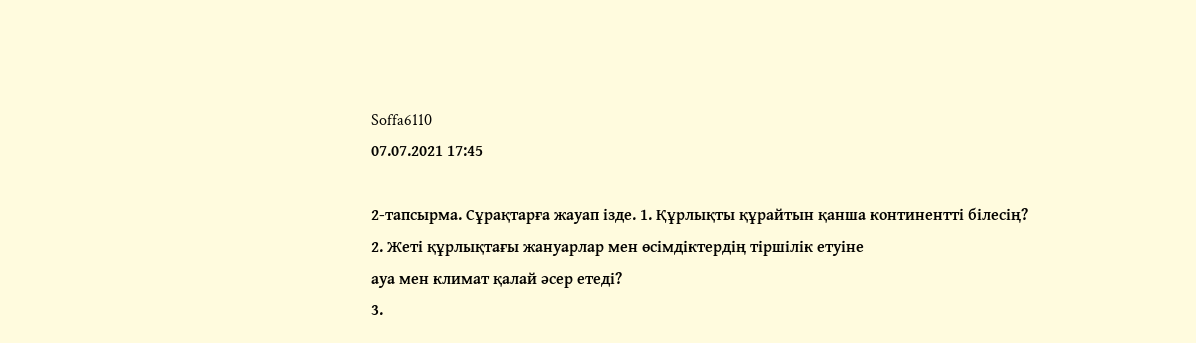Soffa6110
07.07.2021 17:45

2-тапсырма. Сұрақтарға жауап ізде. 1. Құрлықты құрайтын қанша континентті білесің?
2. Жеті құрлықтағы жануарлар мен өсімдіктердің тіршілік етуіне
ауа мен климат қалай әсер етеді?
3.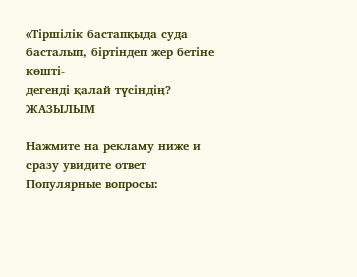«Тіршілік бастапқыда суда басталып, біртіндеп жер бетіне көшті-
дегенді қалай түсіндің?
ЖАЗЫЛЫМ

Нажмите на рекламу ниже и сразу увидите ответ
Популярные вопросы: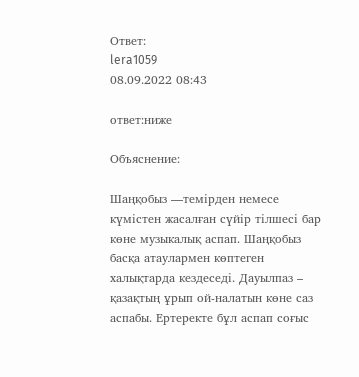Ответ:
lera1059
08.09.2022 08:43

ответ:ниже

Объяснение:

Шаңқобыз —темірден немесе күмістен жасалған сүйір тілшесі бар көне музыкалық аспап. Шаңқобыз басқа атаулармен көптеген халықтарда кездеседі. Дауылпаз – қазақтың ұрып ой-налатын көне саз аспабы. Ертеректе бұл аспап соғыс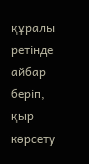құралы ретінде айбар беріп, қыр көрсету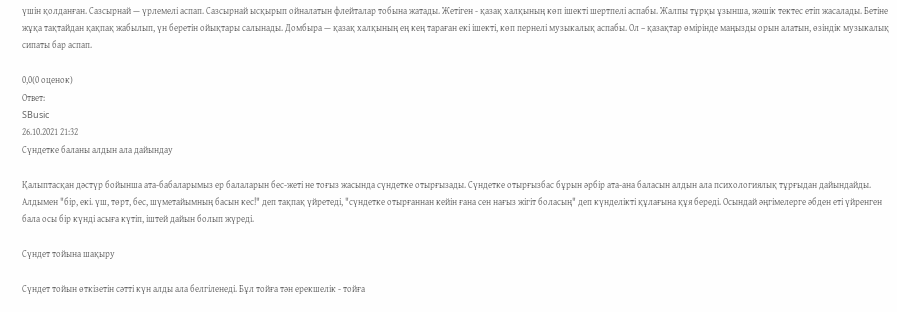үшін қолданған. Сазсырнай — үрлемелі аспап. Сазсырнай ысқырып ойналатын флейталар тобына жатады. Жетіген - қазақ халқының көп ішекті шертпелі аспабы. Жалпы тұрқы ұзынша, жәшік тектес етіп жасалады. Бетіне жұқа тақтайдан қақпақ жабылып, үн беретін ойықтары салынады. Домбыра — қазақ халқының ең кең тараған екі ішекті, көп пернелі музыкалық аспабы. Ол – қазақтар өмірінде маңызды орын алатын, өзіндік музыкалық сипаты бар аспап.

0,0(0 оценок)
Ответ:
SBusic
26.10.2021 21:32
Сүндетке баланы алдын ала дайындау

Қалыптасқан дәстүр бойынша ата-бабаларымыз ер балаларын бес-жеті не тоғыз жасында сүндетке отырғызады. Сүндетке отырғызбас бұрын әрбір ата-ана баласын алдын ала психологиялық тұрғыдан дайындайды. Алдымен "бір, екі. үш, төрт, бес, шүметайымның басын кес!" деп тақпақ үйретеді, "сүндетке отырғаннан кейін ғана сен нағыз жігіт боласың" деп күнделікті құлағына құя береді. Осындай әңгімелерге әбден еті үйренген бала осы бір күнді асыға күтіп, іштей дайын болып жүреді.

Сүндет тойына шақыру

Сүндет тойын өткізетін сәтті күн алды ала белгіленеді. Бұл тойға тән ерекшелік - тойға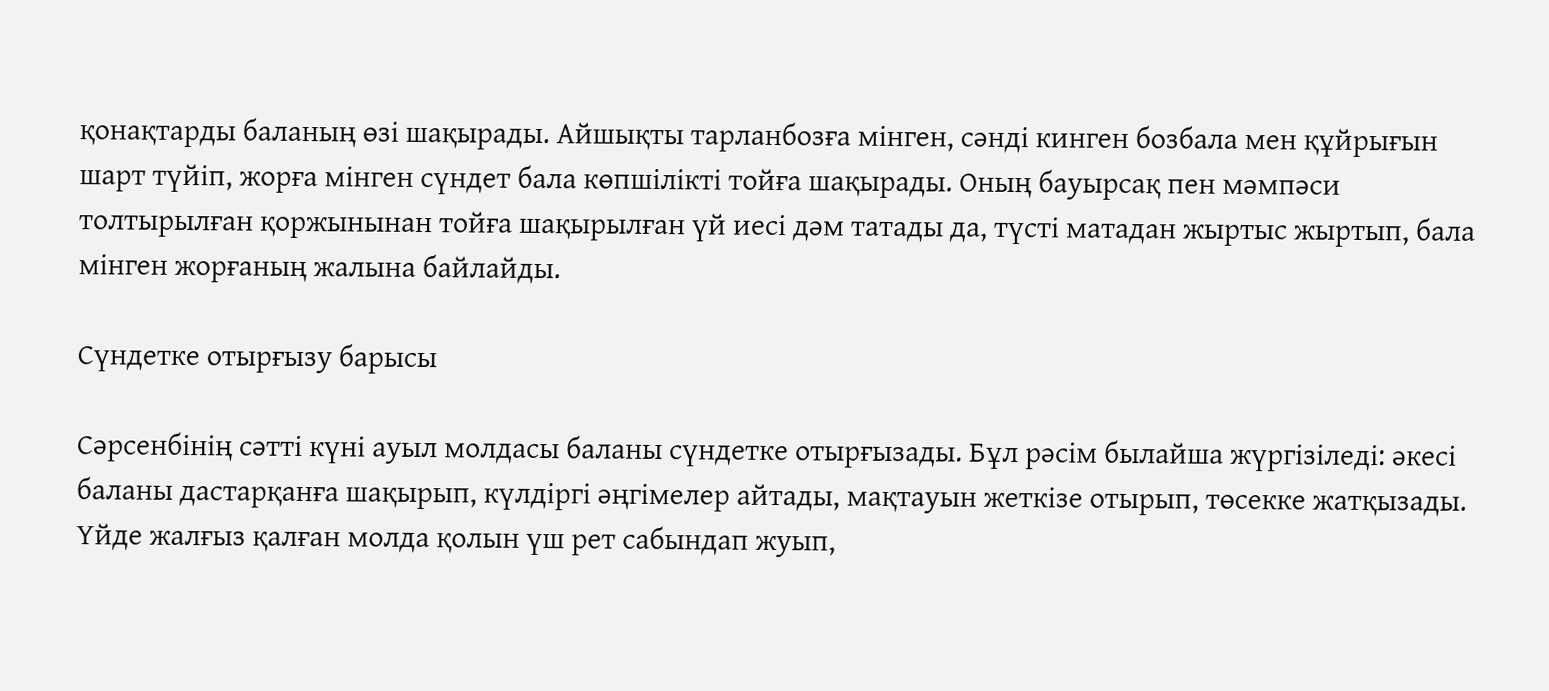қонақтарды баланың өзі шақырады. Айшықты тарланбозға мінген, сәнді кинген бозбала мен құйрығын шарт түйіп, жорға мінген сүндет бала көпшілікті тойға шақырады. Оның бауырсақ пен мәмпәси толтырылған қоржынынан тойға шақырылған үй иесі дәм татады да, түсті матадан жыртыс жыртып, бала мінген жорғаның жалына байлайды.

Сүндетке отырғызу барысы

Сәрсенбінің сәтті күні ауыл молдасы баланы сүндетке отырғызады. Бұл рәсім былайша жүргізіледі: әкесі баланы дастарқанға шақырып, күлдіргі әңгімелер айтады, мақтауын жеткізе отырып, төсекке жатқызады. Үйде жалғыз қалған молда қолын үш рет сабындап жуып,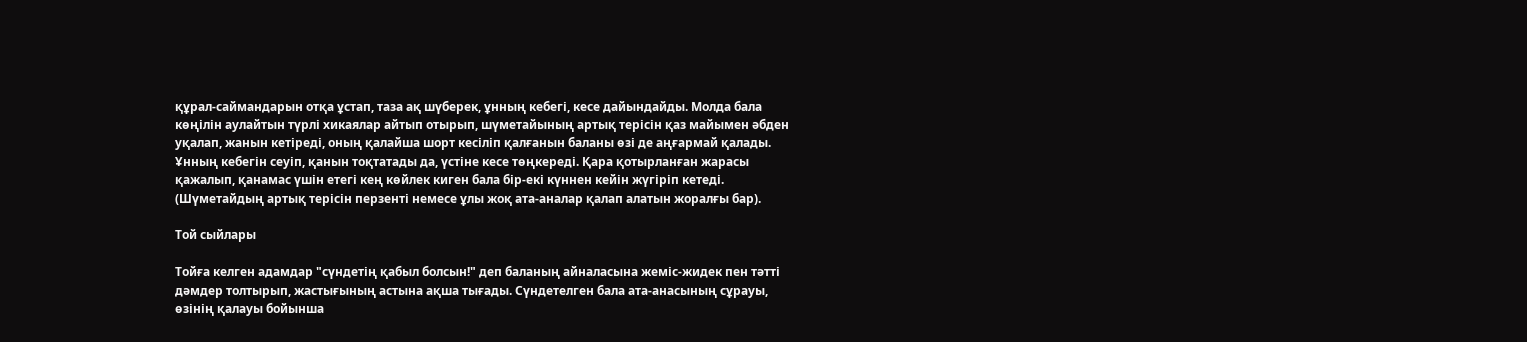құрал-саймандарын отқа ұстап, таза ақ шүберек, ұнның кебегі, кесе дайындайды. Молда бала көңілін аулайтын түрлі хикаялар айтып отырып, шүметайының артық терісін қаз майымен әбден уқалап, жанын кетіреді, оның қалайша шорт кесіліп қалғанын баланы өзі де аңғармай қалады. Ұнның кебегін сеуіп, қанын тоқтатады да, үстіне кесе төңкереді. Қара қотырланған жарасы қажалып, қанамас үшін етегі кең көйлек киген бала бір-екі күннен кейін жүгіріп кетеді. (Шүметайдың артық терісін перзенті немесе ұлы жоқ ата-аналар қалап алатын жоралғы бар).

Той сыйлары

Тойға келген адамдар "сүндетің қабыл болсын!" деп баланың айналасына жеміс-жидек пен тәтті дәмдер толтырып, жастығының астына ақша тығады. Сүндетелген бала ата-анасының сұрауы, өзінің қалауы бойынша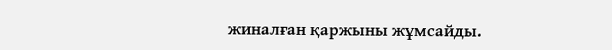жиналған қаржыны жұмсайды.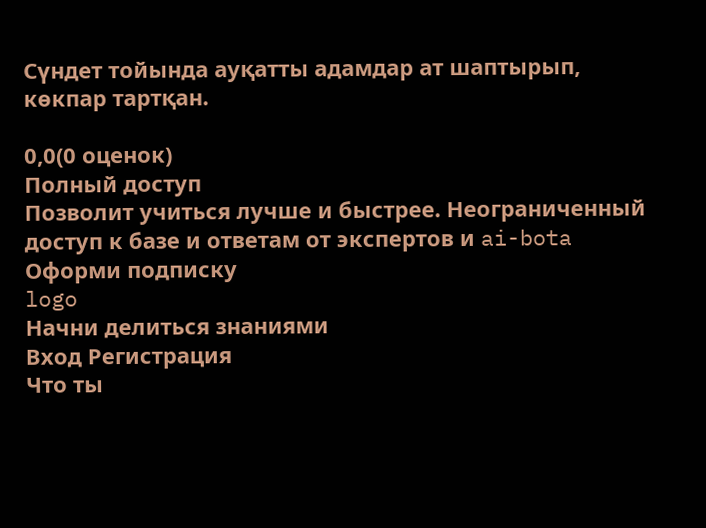Сүндет тойында ауқатты адамдар ат шаптырып, көкпар тартқан.

0,0(0 оценок)
Полный доступ
Позволит учиться лучше и быстрее. Неограниченный доступ к базе и ответам от экспертов и ai-bota Оформи подписку
logo
Начни делиться знаниями
Вход Регистрация
Что ты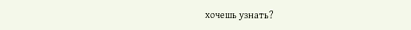хочешь узнать?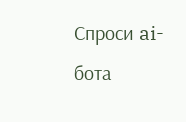Спроси ai-бота